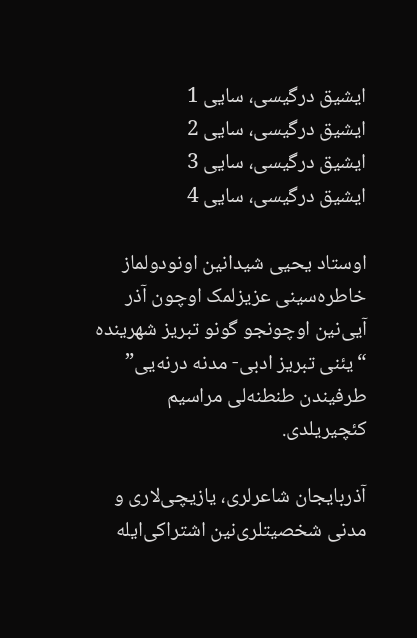ایشیق درگیسی، سایی 1
ایشیق درگیسی، سایی 2
ایشیق درگیسی، سایی 3
ایشیق درگیسی، سایی 4

اوستاد یحیی شیدانین اونودولماز خاطره‌سینی عزیزلمک اوچون آذر آیی‌نین اوچونجو گونو تبریز شهرینده “یئنی تبریز ادبی- مدنه درنه‌یی” طرفیندن طنطنه‌لی مراسیم کئچیریلدی.

آذربایجان شاعرلری، یازیچی‌لاری و مدنی شخصیتلری‌نین اشتراکی‌ایله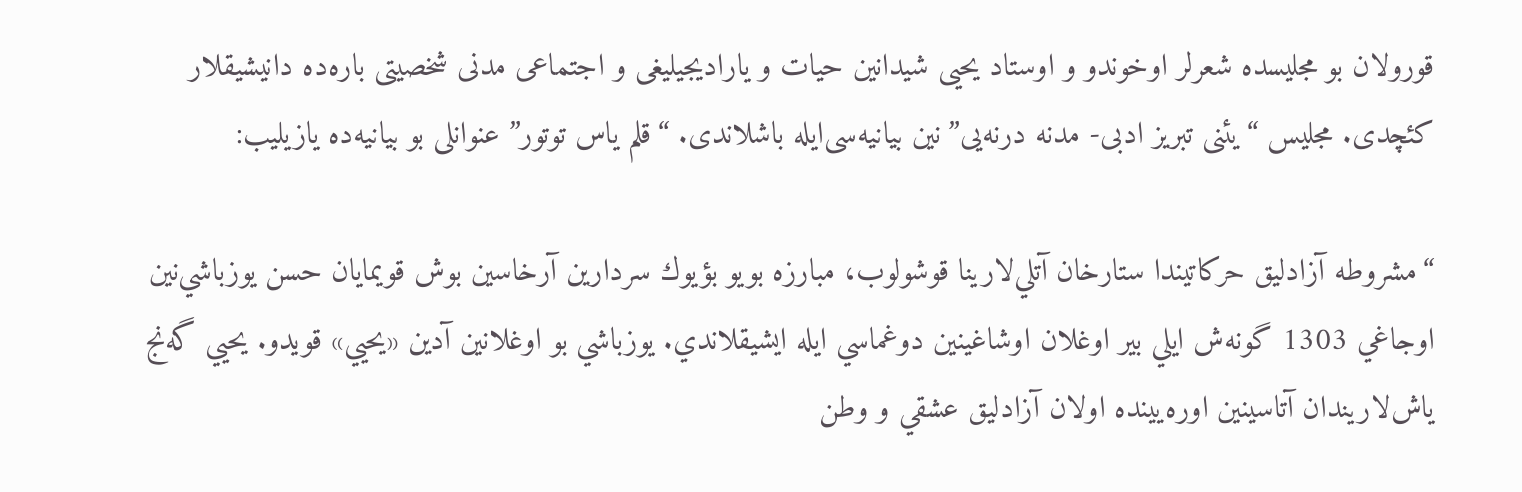قورولان بو مجلیسده شعرلر اوخوندو و اوستاد یحیی شیدانین حیات و یارادیجیلیغی و اجتماعی مدنی شخصیتی باره‌ده دانیشیقلار کئچدی. مجلیس “یئنی تبریز ادبی- مدنه درنه‌یی”نین بیانیه‌سی‌ایله باشلاندی. “قلم یاس توتور” عنوانلی بو بیانیه‌ده یازیلیب:

“مشروطه آزادليق حركاتيندا ستارخان آتلي‌لارينا قوشولوب، مبارزه بويو بؤيوك سردارين آرخاسين بوش قويمايان حسن يوزباشي‌نين اوجاغي 1303 گونه‌ش ايلي بير اوغلان اوشاغينين دوغماسي‌ ايله ايشيقلاندي. يوزباشي بو اوغلانين آدين «يحيي» قويدو. يحيي گه‌نج ياش‌لاريندان آتاسينين اوره‌يينده اولان آزادليق عشقي و وطن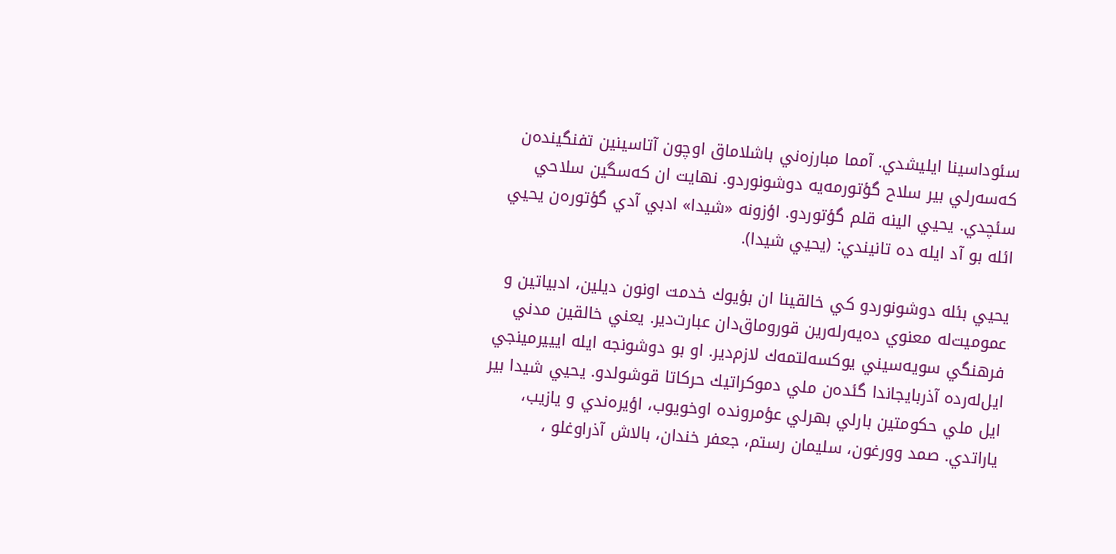سئوداسينا ايليشدي. آمما مبارزه‌ني باشلاماق اوچون آتاسينين تفنگينده‌ن كه‌سه‌رلي بير سلاح گؤتورمه‌يه دوشونوردو. نهايت ان كه‌سگين سلاحي سئچدي. يحيي الينه قلم گؤتوردو. اؤزونه «شيدا» ادبي آدي گؤتوره‌ن يحيي ائله بو آد ايله ده تانيندي: (يحيي شيدا).

يحيي بئله دوشونوردو كي خالقينا ان بؤيوك خدمت اونون ديلين، ادبياتين و عموميت‌له معنوي ده‌يه‌رله‌رين قوروماق‌دان عبارت‌دير. يعني خالقين مدني فرهنگي سويه‌سيني يوكسه‌لتمه‌ك لازم‌دير. او بو دوشونجه ايله ايييرمينجي ايل‌له‌رده آذربايجاندا گئده‌ن ملي دموكراتيك حركاتا قوشولدو. يحيي شيدا بير ايل ملي حكومتين بارلي بهرلي عؤمرونده اوخويوب، اؤيره‌ندي و يازيب، ياراتدي. صمد وورغون، سليمان رستم، جعفر خندان، بالاش آذراوغلو ،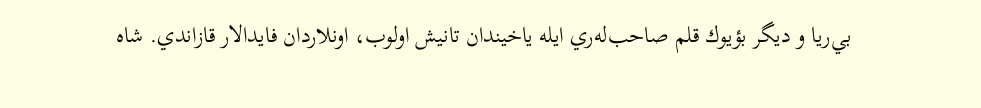بي‌ريا‌ و ديگر بؤيوك قلم صاحب‌له‌ري ايله ياخيندان تانيش اولوب، اونلاردان فايدالار قازاندي. شاه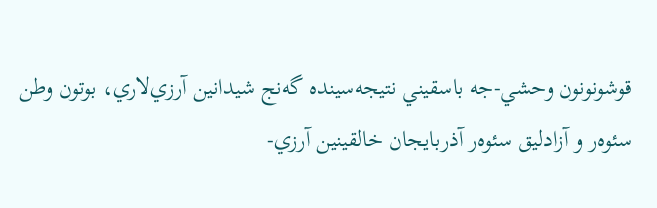قوشونونون وحشي-جه باسقيني نتيجه‌سينده گه‌نج شيدانين آرزي‌لاري، بوتون وطن سئوه‌ر و آزادليق سئوه‌ر آذربايجان خالقينين آرزي-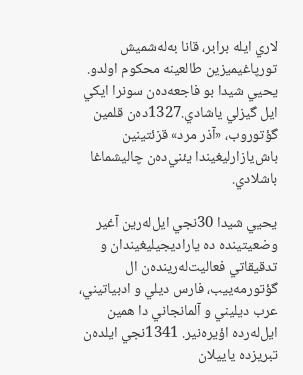لاري ايله برابر، قانا به‌له‌شميش تورپاغيميزين طالعينه محكوم اولدو. يحيي شيدا بو فاجعه‌ده‌ن سونرا ايكي ايل گيزلي ياشادي.1327ده‌ن قلمين گؤتوروب، «آذر مرد» قزئتينين  باش‌يازارليغيندا يئني‌ده‌ن چاليشماغا باشلادي.

يحيي شيدا 30نجي ايل‌له‌رين آغير وضعيتينده ده ياراديجيليغيندان و تدقيقاتي فعاليت‌له‌رينده‌ن ال گؤتورمه‌ييب، فارس ديلي و ادبياتيني، عرب ديليني و آلمانجاني دا همين ايل‌له‌رده اؤيره‌نير. 1341نجي ايلده‌ن تبريزده ياييلان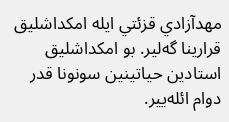مهدآزادي قزئتي ايله امكداشليق قرارينا گه‌لير. بو امكداشليق استادين حياتينين سونونا قدر دوام ائله‌يير.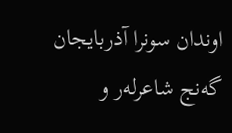اوندان سونرا آذربايجان گه‌نج شاعر‌له‌ر و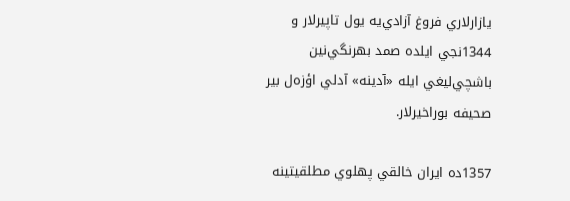يازارلاري فروغ آزادي‌يه يول تاپيرلار و 1344نجي ايلده صمد بهرنگي‌نين باشچي‌ليغي ايله «آدينه» آدلي اؤزه‌ل بير صحيفه بوراخيرلار.

1357ده ايران خالقي پهلوي مطلقيتينه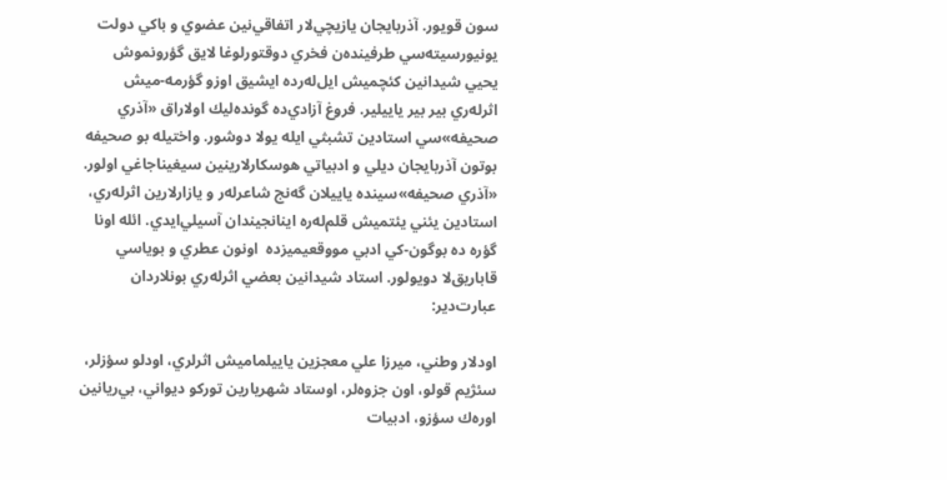سون قويور. آذربايجان يازيچي‌لار اتفاقي‌نين عضوي و باكي دولت يونيورسيته‌سي طرفينده‌ن فخري دوقتورلوغا لايق گؤرونموش يحيي شيدانين كئچميش ايل‌له‌رده ايشيق اوزو گؤرمه-ميش اثرله‌ري بير بير ياييلير. فروغ آزادي‌ده گونده‌ليك اولاراق «آذري صحيفه»سي استادين تشبثي ايله يولا دوشور. واختيله بو صحيفه بوتون آذربايجان ديلي و ادبياتي هوسكارلارينين سيغيناجاغي اولور. «آذري صحيفه»سينده ياييلان گه‌نج شاعرله‌ر و يازارلارين اثرله‌ري، استادين يئني يئتميش قلم‌له‌ره اينانجيندان آسيلي‌ايدي. ائله اونا گؤره ده بوگون-كي ادبي مووقعيميزده  اونون عطري و بوياسي قاباريق‌لا دويولور. استاد شيدانين بعضي اثرله‌ري بونلاردان عبارت‌دير:

اودلار وطني، ميرزا علي معجزين ياييلماميش اثرلري، اودلو سؤزلر، سئژيم قولو، اون جزوه‌لر، اوستاد شهريارين توركو ديواني، بي‌ريانين اوره‌ك سؤزو، ادبيات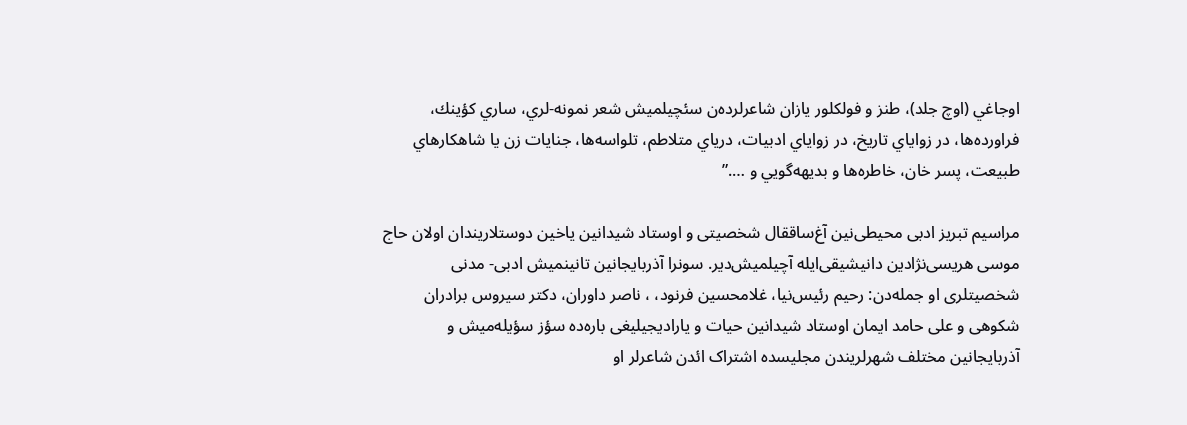اوجاغي (اوچ جلد)، طنز و فولكلور يازان شاعرلرد‌ه‌ن سئچيلميش شعر نمونه-لري، ساري كؤينك، فراورده‌ها، در زواياي تاريخ، در زواياي ادبيات، درياي متلاطم، تلواسه‌ها، جنايات زن يا شاهكارهاي طبيعت، پسر خان، خاطره‌ها و بديهه‌گويي و ….”

مراسیم تبریز ادبی محیطی‌نین آغ‌ساققال شخصیتی و اوستاد شیدانین یاخین دوستلاریندان اولان حاج موسی هریسی‌نژادین دانیشیقی‌ایله آچیلمیش‌دیر. سونرا آذربایجانین تانینمیش ادبی- مدنی شخصیتلری او جمله‌دن: رحیم رئیس‌نیا، غلامحسین فرنود، ، ناصر داوران، دکتر سیروس برادران شکوهی و علی حامد ایمان اوستاد شیدانین حیات و یارادیجیلیغی باره‌ده سؤز سؤیله‌میش و آذربایجانین مختلف شهرلریندن مجلیسده اشتراک ائدن شاعرلر او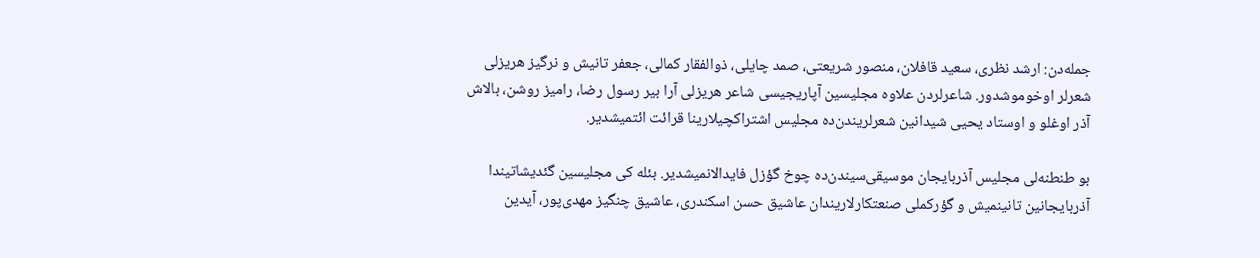جمله‌دن: ارشد نظری، سعید قافلان، منصور شریعتی، صمد چایلی، ذوالفقار کمالی، جعفر تانیش و نرگیز هریزلی شعرلر اوخوموشدور. شاعرلردن علاوه مجلیسین آپاریجیسی شاعر هریزلی آرا بیر رسول رضا، رامیز روشن، بالاش آذر اوغلو و اوستاد یحیی شیدانین شعرلریندن‌ده مجلیس اشتراکچیلارینا قرائت ائتمیشدیر.

بو طنطنه‌لی مجلیس آذربایجان موسیقی‌سیندن‌ده چوخ گؤزل فایدالانمیشدیر. بئله کی مجلیسین گئدیشاتیندا آذربایجانین تانینمیش و گؤرکملی صنعتکارلاریندان عاشیق حسن اسکندری، عاشیق چنگیز مهدی‌پور، آیدین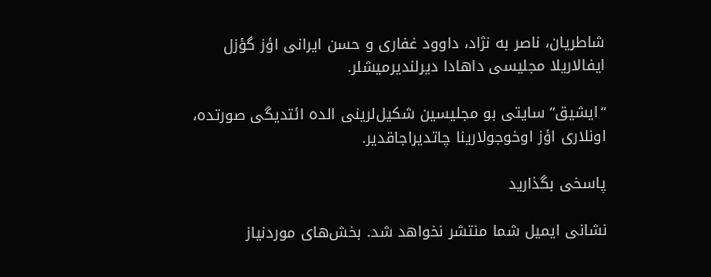شاطریان، ناصر به نژاد، داوود غفاری و حسن ایرانی اؤز گؤزل ایفالاریلا مجلیسی داهادا دیرلندیرمیشلر.

“ایشیق” سایتی بو مجلیسین شکیل‌لرینی الده ائتدیگی صورتده، اونلاری اؤز اوخوجولارینا چاتدیراجاقدیر.

پاسخی بگذارید

نشانی ایمیل شما منتشر نخواهد شد. بخش‌های موردنیاز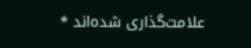علامت‌گذاری شده‌اند *